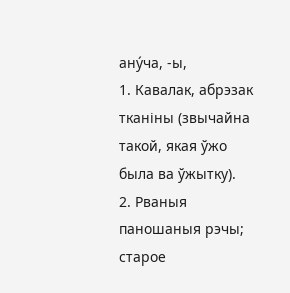ану́ча, ‑ы,
1. Кавалак, абрэзак тканіны (звычайна такой, якая ўжо была ва ўжытку).
2. Рваныя паношаныя рэчы; старое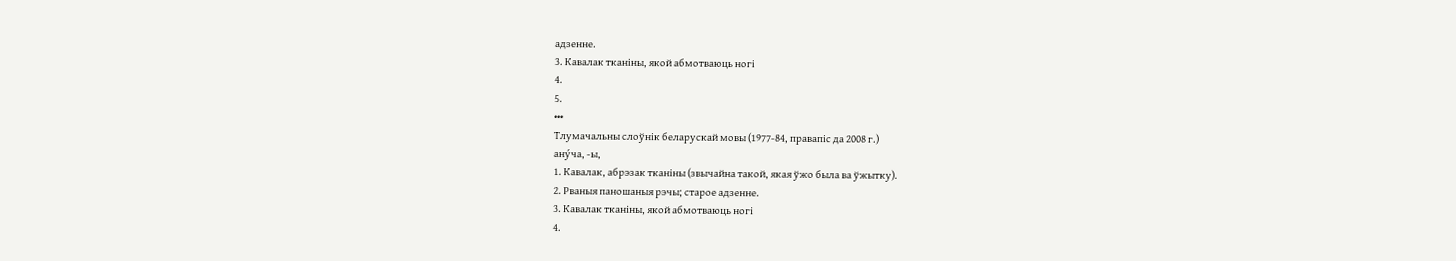адзенне.
3. Кавалак тканіны, якой абмотваюць ногі
4.
5.
•••
Тлумачальны слоўнік беларускай мовы (1977-84, правапіс да 2008 г.)
ану́ча, ‑ы,
1. Кавалак, абрэзак тканіны (звычайна такой, якая ўжо была ва ўжытку).
2. Рваныя паношаныя рэчы; старое адзенне.
3. Кавалак тканіны, якой абмотваюць ногі
4.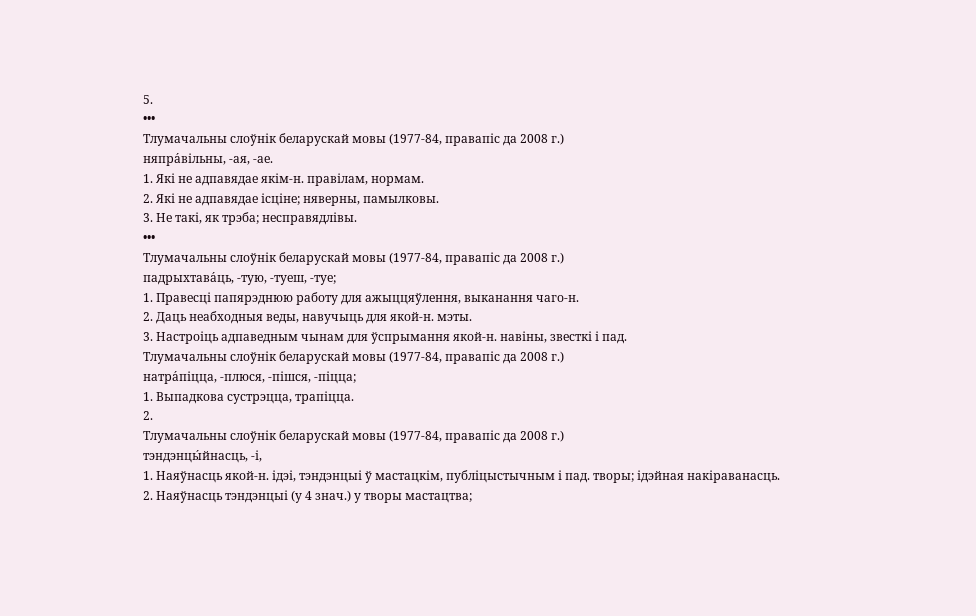5.
•••
Тлумачальны слоўнік беларускай мовы (1977-84, правапіс да 2008 г.)
няпра́вільны, ‑ая, ‑ае.
1. Які не адпавядае якім‑н. правілам, нормам.
2. Які не адпавядае ісціне; няверны, памылковы.
3. Не такі, як трэба; несправядлівы.
•••
Тлумачальны слоўнік беларускай мовы (1977-84, правапіс да 2008 г.)
падрыхтава́ць, ‑тую, ‑туеш, ‑туе;
1. Правесці папярэднюю работу для ажыццяўлення, выканання чаго‑н.
2. Даць неабходныя веды, навучыць для якой‑н. мэты.
3. Настроіць адпаведным чынам для ўспрымання якой‑н. навіны, звесткі і пад.
Тлумачальны слоўнік беларускай мовы (1977-84, правапіс да 2008 г.)
натра́піцца, ‑плюся, ‑пішся, ‑піцца;
1. Выпадкова сустрэцца, трапіцца.
2.
Тлумачальны слоўнік беларускай мовы (1977-84, правапіс да 2008 г.)
тэндэнцы́йнасць, ‑і,
1. Наяўнасць якой‑н. ідэі, тэндэнцыі ў мастацкім, публіцыстычным і пад. творы; ідэйная накіраванасць.
2. Наяўнасць тэндэнцыі (у 4 знач.) у творы мастацтва;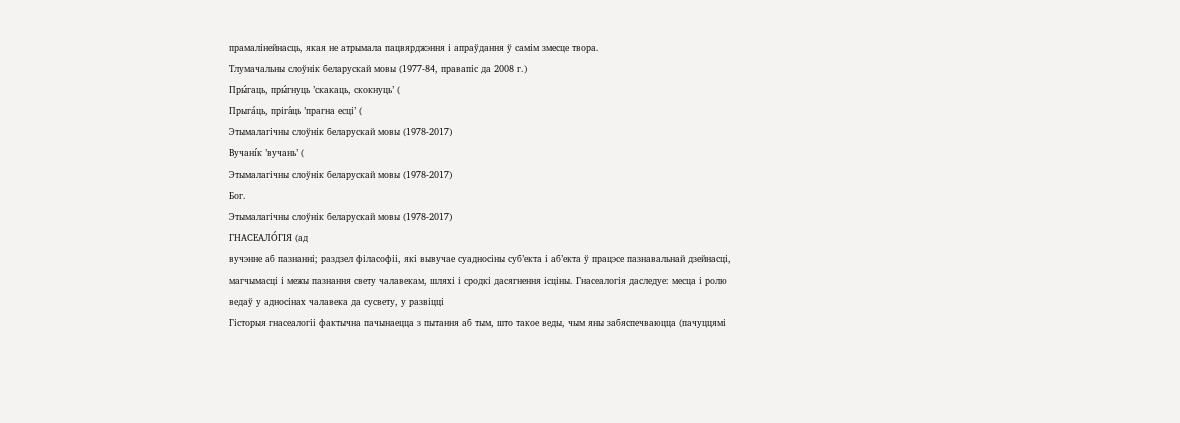прамалінейнасць, якая не атрымала пацвярджэння і апраўдання ў самім змесце твора.
Тлумачальны слоўнік беларускай мовы (1977-84, правапіс да 2008 г.)
Пры́гаць, пры́гнуць ’скакаць, скокнуць’ (
Прыга́ць, пріга́ць ’прагна есці’ (
Этымалагічны слоўнік беларускай мовы (1978-2017)
Вучані́к ’вучань’ (
Этымалагічны слоўнік беларускай мовы (1978-2017)
Бог.
Этымалагічны слоўнік беларускай мовы (1978-2017)
ГНАСЕАЛО́ГІЯ (ад
вучэнне аб пазнанні; раздзел філасофіі, які вывучае суадносіны суб’екта і аб’екта ў працэсе пазнавальнай дзейнасці, магчымасці і межы пазнання свету чалавекам, шляхі і сродкі дасягнення ісціны. Гнасеалогія даследуе: месца і ролю ведаў у адносінах чалавека да сусвету, у развіцці
Гісторыя гнасеалогіі фактычна пачынаецца з пытання аб тым, што такое веды, чым яны забяспечваюцца (пачуццямі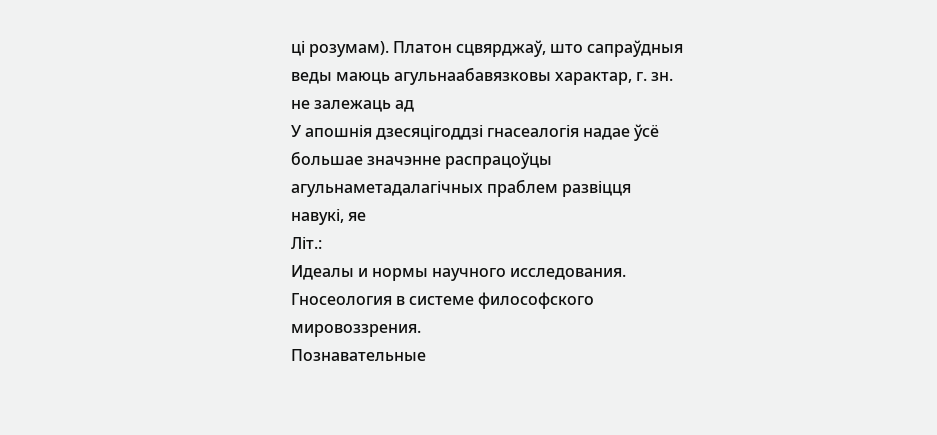ці розумам). Платон сцвярджаў, што сапраўдныя веды маюць агульнаабавязковы характар, г. зн. не залежаць ад
У апошнія дзесяцігоддзі гнасеалогія надае ўсё большае значэнне распрацоўцы агульнаметадалагічных праблем развіцця навукі, яе
Літ.:
Идеалы и нормы научного исследования.
Гносеология в системе философского мировоззрения.
Познавательные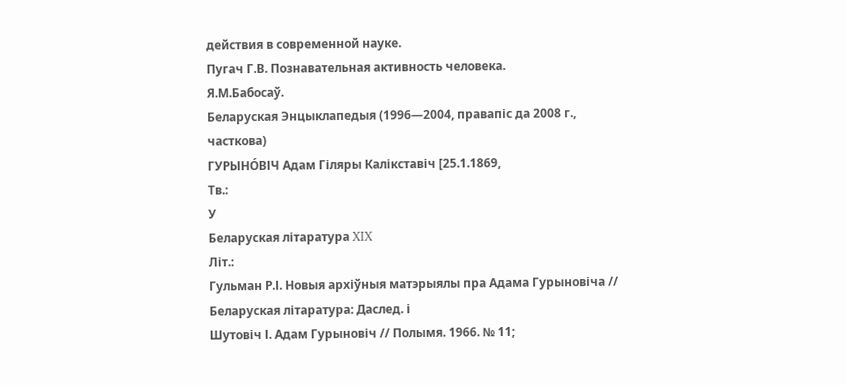действия в современной науке.
Пугач Г.В. Познавательная активность человека.
Я.М.Бабосаў.
Беларуская Энцыклапедыя (1996—2004, правапіс да 2008 г., часткова)
ГУРЫНО́ВІЧ Адам Гіляры Калікставіч [25.1.1869,
Тв.:
У
Беларуская літаратура XIX
Літ.:
Гульман Р.І. Новыя архіўныя матэрыялы пра Адама Гурыновіча // Беларуская літаратура: Даслед. і
Шутовіч І. Адам Гурыновіч // Полымя. 1966. № 11;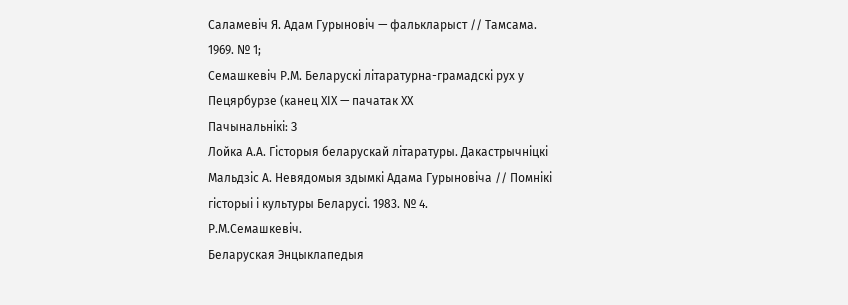Саламевіч Я. Адам Гурыновіч — фалькларыст // Тамсама. 1969. № 1;
Семашкевіч Р.М. Беларускі літаратурна-грамадскі рух у Пецярбурзе (канец XIX — пачатак XX
Пачынальнікі: З
Лойка А.А. Гісторыя беларускай літаратуры. Дакастрычніцкі
Мальдзіс А. Невядомыя здымкі Адама Гурыновіча // Помнікі гісторыі і культуры Беларусі. 1983. № 4.
Р.М.Семашкевіч.
Беларуская Энцыклапедыя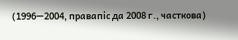(1996—2004, правапіс да 2008 г., часткова)